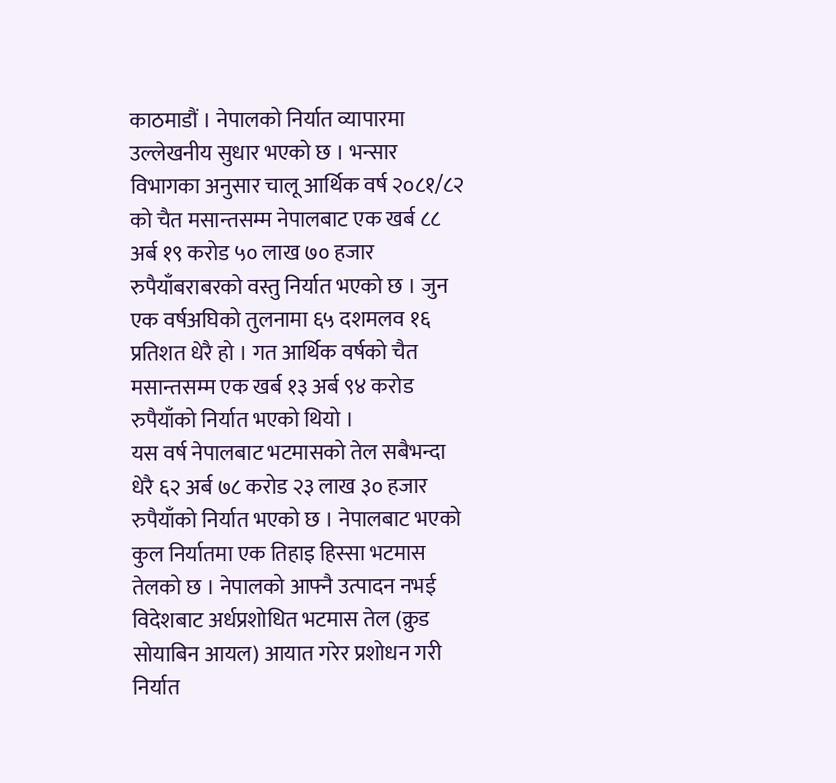काठमाडौं । नेपालको निर्यात व्यापारमा उल्लेखनीय सुधार भएको छ । भन्सार विभागका अनुसार चालू आर्थिक वर्ष २०८१/८२ को चैत मसान्तसम्म नेपालबाट एक खर्ब ८८ अर्ब १९ करोड ५० लाख ७० हजार रुपैयाँबराबरको वस्तु निर्यात भएको छ । जुन एक वर्षअघिको तुलनामा ६५ दशमलव १६ प्रतिशत धेरै हो । गत आर्थिक वर्षको चैत मसान्तसम्म एक खर्ब १३ अर्ब ९४ करोड रुपैयाँको निर्यात भएको थियो ।
यस वर्ष नेपालबाट भटमासको तेल सबैभन्दा धेरै ६२ अर्ब ७८ करोड २३ लाख ३० हजार रुपैयाँको निर्यात भएको छ । नेपालबाट भएको कुल निर्यातमा एक तिहाइ हिस्सा भटमास तेलको छ । नेपालको आफ्नै उत्पादन नभई विदेशबाट अर्धप्रशोधित भटमास तेल (क्रुड सोयाबिन आयल) आयात गरेर प्रशोधन गरी निर्यात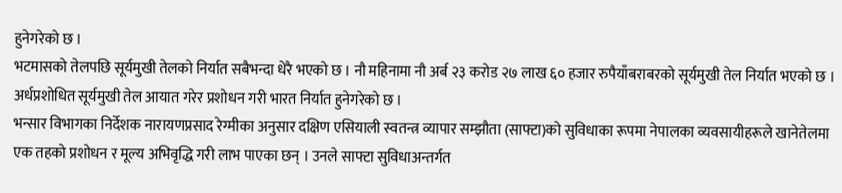हुनेगरेको छ ।
भटमासको तेलपछि सूर्यमुखी तेलको निर्यात सबैभन्दा धेरै भएको छ । नौ महिनामा नौ अर्ब २३ करोड २७ लाख ६० हजार रुपैयाँबराबरको सूर्यमुखी तेल निर्यात भएको छ । अर्धप्रशोधित सूर्यमुखी तेल आयात गरेर प्रशोधन गरी भारत निर्यात हुनेगरेको छ ।
भन्सार विभागका निर्देशक नारायणप्रसाद रेग्मीका अनुसार दक्षिण एसियाली स्वतन्त्र व्यापार सम्झौता (साफ्टा)को सुविधाका रूपमा नेपालका व्यवसायीहरूले खानेतेलमा एक तहको प्रशोधन र मूल्य अभिवृद्धि गरी लाभ पाएका छन् । उनले साफ्टा सुविधाअन्तर्गत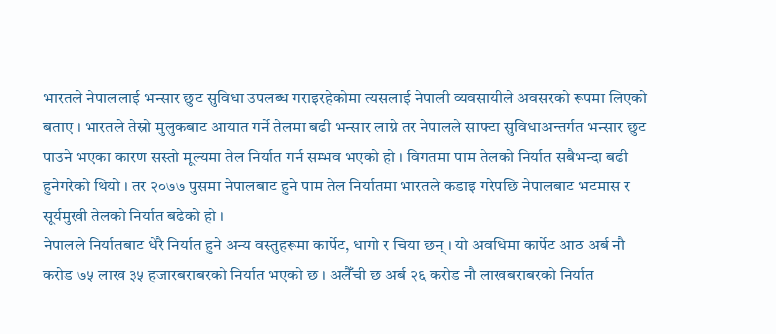भारतले नेपाललाई भन्सार छुट सुविधा उपलब्ध गराइरहेकोमा त्यसलाई नेपाली व्यवसायीले अवसरको रूपमा लिएको बताए । भारतले तेस्रो मुलुकबाट आयात गर्ने तेलमा बढी भन्सार लाग्ने तर नेपालले साफ्टा सुविधाअन्तर्गत भन्सार छुट पाउने भएका कारण सस्तो मूल्यमा तेल निर्यात गर्न सम्भव भएको हो । विगतमा पाम तेलको निर्यात सबैभन्दा बढी हुनेगरेको थियो । तर २०७७ पुसमा नेपालबाट हुने पाम तेल निर्यातमा भारतले कडाइ गरेपछि नेपालबाट भटमास र सूर्यमुखी तेलको निर्यात बढेको हो ।
नेपालले निर्यातबाट धेरै निर्यात हुने अन्य वस्तुहरूमा कार्पेट, धागो र चिया छन् । यो अवधिमा कार्पेट आठ अर्ब नौ करोड ७५ लाख ३५ हजारबराबरको निर्यात भएको छ । अलैँची छ अर्ब २६ करोड नौ लाखबराबरको निर्यात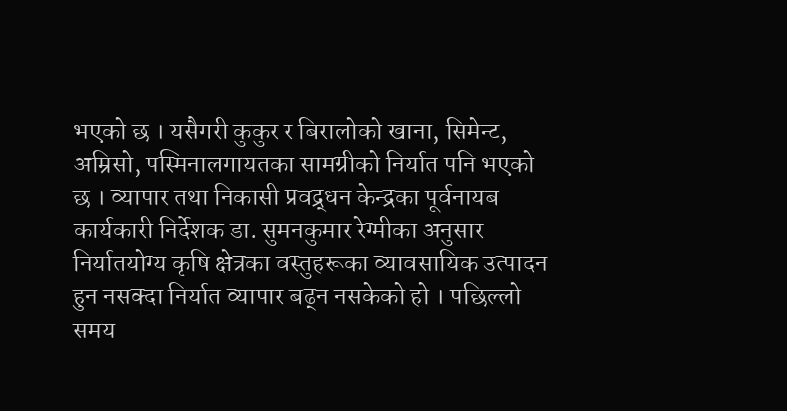भएको छ । यसैगरी कुकुर र बिरालोको खाना, सिमेन्ट, अम्रिसो, पस्मिनालगायतका सामग्रीको निर्यात पनि भएको छ । व्यापार तथा निकासी प्रवद्र्धन केन्द्रका पूर्वनायब कार्यकारी निर्देशक डा. सुमनकुमार रेग्मीका अनुसार निर्यातयोग्य कृषि क्षेत्रका वस्तुहरूका व्यावसायिक उत्पादन हुन नसक्दा निर्यात व्यापार बढ्न नसकेको हो । पछिल्लो समय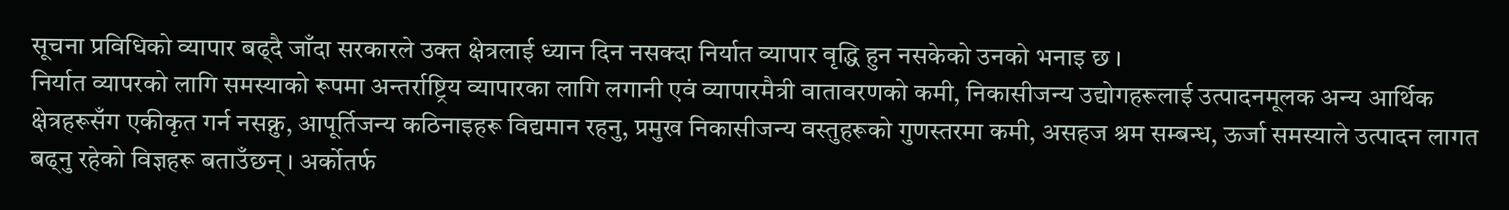सूचना प्रविधिको व्यापार बढ्दै जाँदा सरकारले उक्त क्षेत्रलाई ध्यान दिन नसक्दा निर्यात व्यापार वृद्धि हुन नसकेको उनको भनाइ छ ।
निर्यात व्यापरको लागि समस्याको रूपमा अन्तर्राष्ट्रिय व्यापारका लागि लगानी एवं व्यापारमैत्री वातावरणको कमी, निकासीजन्य उद्योगहरूलाई उत्पादनमूलक अन्य आर्थिक क्षेत्रहरूसँग एकीकृत गर्न नसक्नु, आपूर्तिजन्य कठिनाइहरू विद्यमान रहनु, प्रमुख निकासीजन्य वस्तुहरूको गुणस्तरमा कमी, असहज श्रम सम्बन्ध, ऊर्जा समस्याले उत्पादन लागत बढ्नु रहेको विज्ञहरू बताउँछन् । अर्कोतर्फ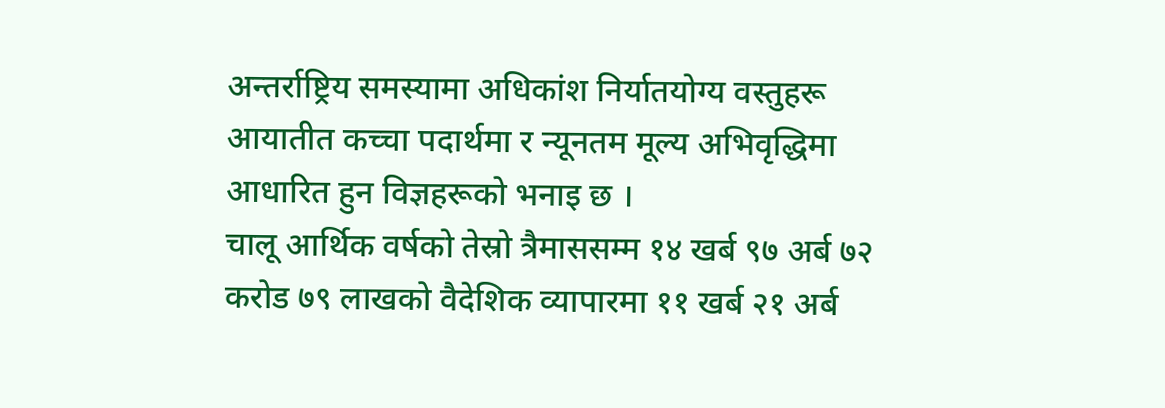अन्तर्राष्ट्रिय समस्यामा अधिकांश निर्यातयोग्य वस्तुहरू आयातीत कच्चा पदार्थमा र न्यूनतम मूल्य अभिवृद्धिमा आधारित हुन विज्ञहरूको भनाइ छ ।
चालू आर्थिक वर्षको तेस्रो त्रैमाससम्म १४ खर्ब ९७ अर्ब ७२ करोड ७९ लाखको वैदेशिक व्यापारमा ११ खर्ब २१ अर्ब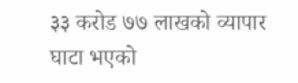३३ करोड ७७ लाखको व्यापार घाटा भएको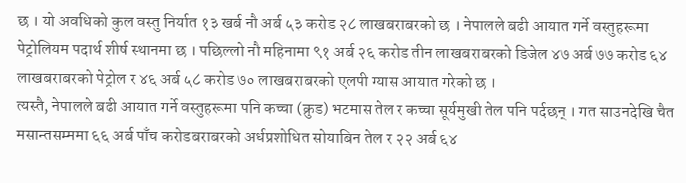छ । यो अवधिको कुल वस्तु निर्यात १३ खर्ब नौ अर्ब ५३ करोड २८ लाखबराबरको छ । नेपालले बढी आयात गर्ने वस्तुहरूमा पेट्रोलियम पदार्थ शीर्ष स्थानमा छ । पछिल्लो नौ महिनामा ९१ अर्ब २६ करोड तीन लाखबराबरको डिजेल ४७ अर्ब ७७ करोड ६४ लाखबराबरको पेट्रोल र ४६ अर्ब ५८ करोड ७० लाखबराबरको एलपी ग्यास आयात गरेको छ ।
त्यस्तै, नेपालले बढी आयात गर्ने वस्तुहरूमा पनि कच्चा (क्रुड) भटमास तेल र कच्चा सूर्यमुखी तेल पनि पर्दछन् । गत साउनदेखि चैत मसान्तसम्ममा ६६ अर्ब पाँच करोडबराबरको अर्धप्रशोधित सोयाबिन तेल र २२ अर्ब ६४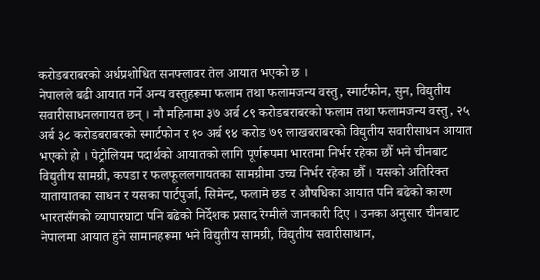करोडबराबरको अर्धप्रशोधित सनफ्लावर तेल आयात भएको छ ।
नेपालले बढी आयात गर्ने अन्य वस्तुहरूमा फलाम तथा फलामजन्य वस्तु, स्मार्टफोन, सुन, विद्युतीय सवारीसाधनलगायत छन् । नौ महिनामा ३७ अर्ब ८९ करोडबराबरको फलाम तथा फलामजन्य वस्तु, २५ अर्ब ३८ करोडबराबरको स्मार्टफोन र १० अर्ब ९४ करोड ७९ लाखबराबरको विद्युतीय सवारीसाधन आयात भएको हो । पेट्रोलियम पदार्थको आयातको लागि पूर्णरूपमा भारतमा निर्भर रहेका छौँ भने चीनबाट विद्युतीय सामग्री, कपडा र फलफूललगायतका सामग्रीमा उच्च निर्भर रहेका छौँ । यसको अतिरिक्त यातायातका साधन र यसका पार्टपुर्जा, सिमेन्ट, फलामे छड र औषधिका आयात पनि बढेको कारण भारतसँगको व्यापारघाटा पनि बढेको निर्देशक प्रसाद रेग्मीले जानकारी दिए । उनका अनुसार चीनबाट नेपालमा आयात हुने सामानहरूमा भने विद्युतीय सामग्री, विद्युतीय सवारीसाधान,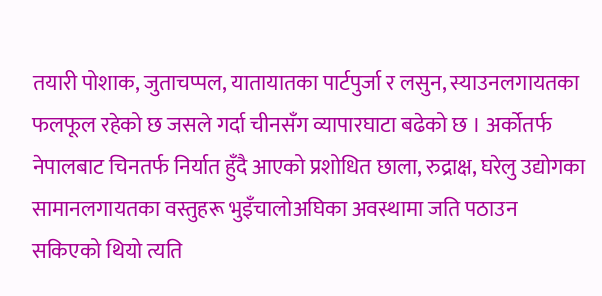तयारी पोशाक, जुताचप्पल, यातायातका पार्टपुर्जा र लसुन, स्याउनलगायतका फलफूल रहेको छ जसले गर्दा चीनसँग व्यापारघाटा बढेको छ । अर्कोतर्फ नेपालबाट चिनतर्फ निर्यात हुँदै आएको प्रशोधित छाला, रुद्राक्ष, घरेलु उद्योगका सामानलगायतका वस्तुहरू भुइँचालोअघिका अवस्थामा जति पठाउन सकिएको थियो त्यति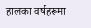हालका वर्षहरूमा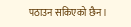पठाउन सकिएको छैन ।